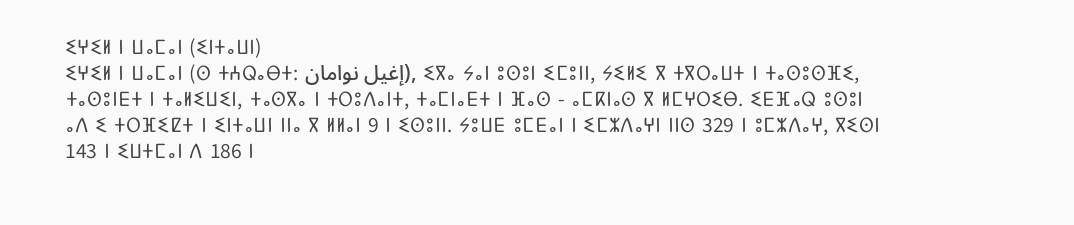ⵉⵖⵉⵍ ⵏ ⵡⴰⵎⴰⵏ (ⵉⵏⵜⴰⵡⵏ)
ⵉⵖⵉⵍ ⵏ ⵡⴰⵎⴰⵏ (ⵙ ⵜⵄⵕⴰⴱⵜ: إغيل نوامان), ⵉⴳⴰ ⵢⴰⵏ ⵓⵙⵓⵏ ⵉⵎⵓⵏⵏ, ⵢⵉⵍⵉ ⴳ ⵜⴳⵔⴰⵡⵜ ⵏ ⵜⴰⵙⵓⵙⴼⵉ, ⵜⴰⵙⵓⵏⴹⵜ ⵏ ⵜⴰⵍⵉⵡⵉⵏ, ⵜⴰⵙⴳⴰ ⵏ ⵜⵔⵓⴷⴰⵏⵜ, ⵜⴰⵎⵏⴰⴹⵜ ⵏ ⴼⴰⵙ - ⴰⵎⴽⵏⴰⵙ ⴳ ⵍⵎⵖⵔⵉⴱ. ⵉⴹⴼⴰⵕ ⵓⵙⵓⵏ ⴰⴷ ⵉ ⵜⵔⴼⵉⵇⵜ ⵏ ⵉⵏⵜⴰⵡⵏ ⵏⵏⴰ ⴳ ⵍⵍⴰⵏ 9 ⵏ ⵉⵙⵓⵏⵏ. ⵢⵓⵡⴹ ⵓⵎⴹⴰⵏ ⵏ ⵉⵎⵣⴷⴰⵖⵏ ⵏⵏⵙ 329 ⵏ ⵓⵎⵣⴷⴰⵖ, ⴳⵉⵙⵏ 143 ⵏ ⵉⵡⵜⵎⴰⵏ ⴷ 186 ⵏ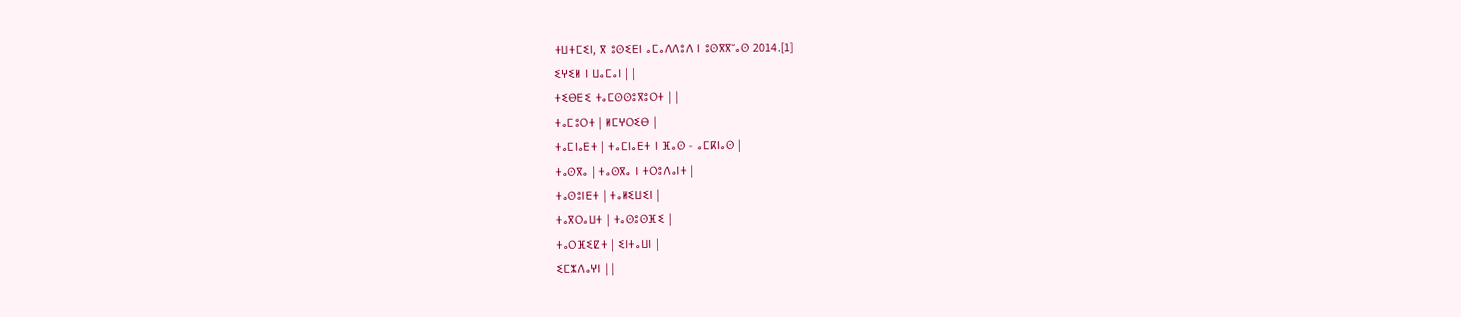ⵜⵡⵜⵎⵉⵏ, ⴳ ⵓⵙⵉⴹⵏ ⴰⵎⴰⴷⴷⵓⴷ ⵏ ⵓⵙⴳⴳⵯⴰⵙ 2014.[1]
ⵉⵖⵉⵍ ⵏ ⵡⴰⵎⴰⵏ | |
ⵜⵉⴱⴹⵉ ⵜⴰⵎⵙⵙⵓⴳⵓⵔⵜ | |
ⵜⴰⵎⵓⵔⵜ | ⵍⵎⵖⵔⵉⴱ |
ⵜⴰⵎⵏⴰⴹⵜ | ⵜⴰⵎⵏⴰⴹⵜ ⵏ ⴼⴰⵙ - ⴰⵎⴽⵏⴰⵙ |
ⵜⴰⵙⴳⴰ | ⵜⴰⵙⴳⴰ ⵏ ⵜⵔⵓⴷⴰⵏⵜ |
ⵜⴰⵙⵓⵏⴹⵜ | ⵜⴰⵍⵉⵡⵉⵏ |
ⵜⴰⴳⵔⴰⵡⵜ | ⵜⴰⵙⵓⵙⴼⵉ |
ⵜⴰⵔⴼⵉⵇⵜ | ⵉⵏⵜⴰⵡⵏ |
ⵉⵎⵣⴷⴰⵖⵏ | |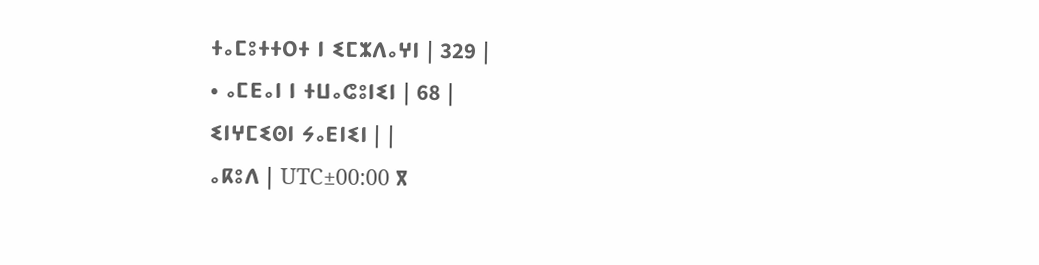ⵜⴰⵎⵓⵜⵜⵔⵜ ⵏ ⵉⵎⵣⴷⴰⵖⵏ | 329 |
• ⴰⵎⴹⴰⵏ ⵏ ⵜⵡⴰⵛⵓⵏⵉⵏ | 68 |
ⵉⵏⵖⵎⵉⵙⵏ ⵢⴰⴹⵏⵉⵏ | |
ⴰⴽⵓⴷ | UTC±00:00 ⴳ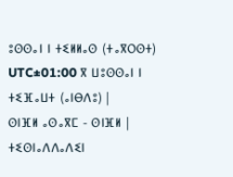ⵓⵙⵙⴰⵏ ⵏ ⵜⵉⵍⵍⴰⵙ (ⵜⴰⴳⵔⵙⵜ) UTC±01:00 ⴳ ⵡⵓⵙⵙⴰⵏ ⵏ ⵜⵉⴼⴰⵡⵜ (ⴰⵏⴱⴷⵓ) |
ⵙⵏⴼⵍ ⴰⵙⴰⴳⵎ - ⵙⵏⴼⵍ |
ⵜⵉⵙⵏⴰⴷⴷⴰⴷⵉⵏ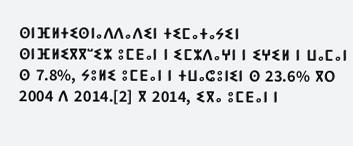ⵙⵏⴼⵍⵜⵉⵙⵏⴰⴷⴷⴰⴷⵉⵏ ⵜⵉⵎⴰⵜⴰⵢⵉⵏ
ⵙⵏⴼⵍⵉⴳⴳⵯⵉⵣ ⵓⵎⴹⴰⵏ ⵏ ⵉⵎⵣⴷⴰⵖⵏ ⵏ ⵉⵖⵉⵍ ⵏ ⵡⴰⵎⴰⵏ ⵙ 7.8%, ⵢⵓⵍⵉ ⵓⵎⴹⴰⵏ ⵏ ⵜⵡⴰⵛⵓⵏⵉⵏ ⵙ 23.6% ⴳⵔ 2004 ⴷ 2014.[2] ⴳ 2014, ⵉⴳⴰ ⵓⵎⴹⴰⵏ ⵏ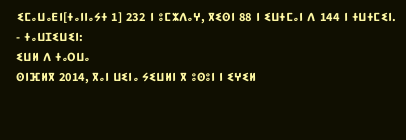ⵉⵎⴰⵡⴰⴹⵏ[ⵜⴰⵏⵏⴰⵢⵜ 1] 232 ⵏ ⵓⵎⵣⴷⴰⵖ, ⴳⵉⵙⵏ 88 ⵏ ⵉⵡⵜⵎⴰⵏ ⴷ 144 ⵏ ⵜⵡⵜⵎⵉⵏ.
- ⵜⴰⵡⵊⵉⵡⵉⵏ:
ⵉⵡⵍ ⴷ ⵜⴰⵔⵡⴰ
ⵙⵏⴼⵍⴳ 2014, ⴳⴰⵏ ⵡⵉⵏⴰ ⵢⵉⵡⵍⵏ ⴳ ⵓⵙⵓⵏ ⵏ ⵉⵖⵉⵍ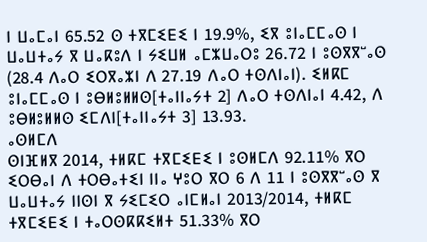ⵏ ⵡⴰⵎⴰⵏ 65.52 ⵙ ⵜⴳⵎⵉⴹⵉ ⵏ 19.9%, ⵉⴳ ⵓⵏⴰⵎⵎⴰⵙ ⵏ ⵡⴰⵡⵜⴰⵢ ⴳ ⵡⴰⴽⵓⴷ ⵏ ⵢⵉⵡⵍ ⴰⵎⵣⵡⴰⵔⵓ 26.72 ⵏ ⵓⵙⴳⴳⵯⴰⵙ (28.4 ⴷⴰⵔ ⵉⵔⴳⴰⵣⵏ ⴷ 27.19 ⴷⴰⵔ ⵜⵙⴷⵏⴰⵏ). ⵉⵍⴽⵎ ⵓⵏⴰⵎⵎⴰⵙ ⵏ ⵓⴱⵍⵓⵍⵍⵙ[ⵜⴰⵏⵏⴰⵢⵜ 2] ⴷⴰⵔ ⵜⵙⴷⵏⴰⵏ 4.42, ⴷ ⵓⴱⵍⵓⵍⵍⵙ ⵉⵎⴷⵏ[ⵜⴰⵏⵏⴰⵢⵜ 3] 13.93.
ⴰⵙⵍⵎⴷ
ⵙⵏⴼⵍⴳ 2014, ⵜⵍⴽⵎ ⵜⴳⵎⵉⴹⵉ ⵏ ⵓⵙⵍⵎⴷ 92.11% ⴳⵔ ⵉⵔⴱⴰⵏ ⴷ ⵜⵔⴱⴰⵜⵉⵏ ⵏⵏⴰ ⵖⵓⵔ ⴳⵔ 6 ⴷ 11 ⵏ ⵓⵙⴳⴳⵯⴰⵙ ⴳ ⵡⴰⵡⵜⴰⵢ ⵏⵏⵙⵏ ⴳ ⵢⵉⵎⵉⵔ ⴰⵏⵎⵍⴰⵏ 2013/2014, ⵜⵍⴽⵎ ⵜⴳⵎⵉⴹⵉ ⵏ ⵜⴰⵔⵙⴽⴽⵉⵍⵜ 51.33% ⴳⵔ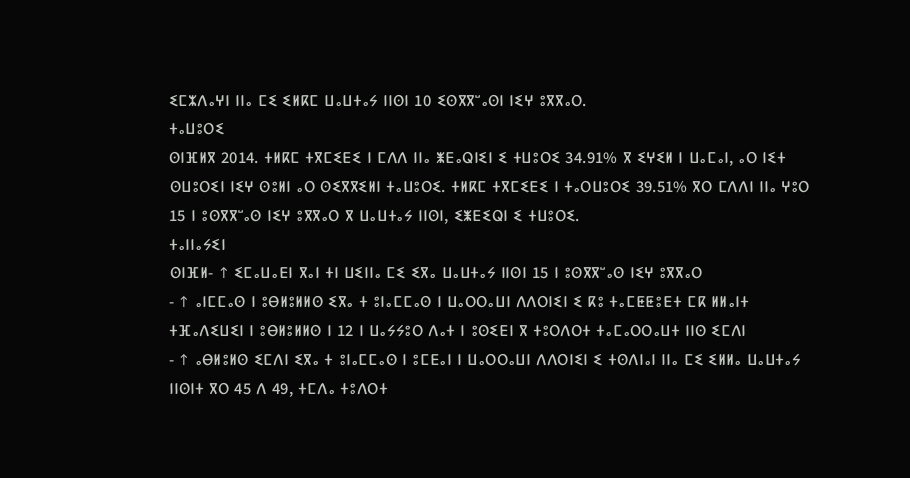ⵉⵎⵣⴷⴰⵖⵏ ⵏⵏⴰ ⵎⵉ ⵉⵍⴽⵎ ⵡⴰⵡⵜⴰⵢ ⵏⵏⵙⵏ 10 ⵉⵙⴳⴳⵯⴰⵙⵏ ⵏⵉⵖ ⵓⴳⴳⴰⵔ.
ⵜⴰⵡⵓⵔⵉ
ⵙⵏⴼⵍⴳ 2014. ⵜⵍⴽⵎ ⵜⴳⵎⵉⴹⵉ ⵏ ⵎⴷⴷ ⵏⵏⴰ ⵥⴹⴰⵕⵏⵉⵏ ⵉ ⵜⵡⵓⵔⵉ 34.91% ⴳ ⵉⵖⵉⵍ ⵏ ⵡⴰⵎⴰⵏ, ⴰⵔ ⵏⵉⵜ ⵙⵡⵓⵔⵉⵏ ⵏⵉⵖ ⵙⵓⵍⵏ ⴰⵔ ⵙⵉⴳⴳⵉⵍⵏ ⵜⴰⵡⵓⵔⵉ. ⵜⵍⴽⵎ ⵜⴳⵎⵉⴹⵉ ⵏ ⵜⴰⵔⵡⵓⵔⵉ 39.51% ⴳⵔ ⵎⴷⴷⵏ ⵏⵏⴰ ⵖⵓⵔ 15 ⵏ ⵓⵙⴳⴳⵯⴰⵙ ⵏⵉⵖ ⵓⴳⴳⴰⵔ ⴳ ⵡⴰⵡⵜⴰⵢ ⵏⵏⵙⵏ, ⵉⵥⴹⵉⵕⵏ ⵉ ⵜⵡⵓⵔⵉ.
ⵜⴰⵏⵏⴰⵢⵉⵏ
ⵙⵏⴼⵍ- ↑ ⵉⵎⴰⵡⴰⴹⵏ ⴳⴰⵏ ⵜⵏ ⵡⵉⵏⵏⴰ ⵎⵉ ⵉⴳⴰ ⵡⴰⵡⵜⴰⵢ ⵏⵏⵙⵏ 15 ⵏ ⵓⵙⴳⴳⵯⴰⵙ ⵏⵉⵖ ⵓⴳⴳⴰⵔ
- ↑ ⴰⵏⵎⵎⴰⵙ ⵏ ⵓⴱⵍⵓⵍⵍⵙ ⵉⴳⴰ ⵜ ⵓⵏⴰⵎⵎⴰⵙ ⵏ ⵡⴰⵔⵔⴰⵡⵏ ⴷⴷⵔⵏⵉⵏ ⵉ ⴽⵓ ⵜⴰⵎⵟⵟⵓⴹⵜ ⵎⴽ ⵍⵍⴰⵏⵜ ⵜⴼⴰⴷⵉⵡⵉⵏ ⵏ ⵓⴱⵍⵓⵍⵍⵙ ⵏ 12 ⵏ ⵡⴰⵢⵢⵓⵔ ⴷⴰⵜ ⵏ ⵓⵙⵉⴹⵏ ⴳ ⵜⵓⵔⴷⵔⵜ ⵜⴰⵎⴰⵔⵔⴰⵡⵜ ⵏⵏⵙ ⵉⵎⴷⵏ
- ↑ ⴰⴱⵍⵓⵍⵙ ⵉⵎⴷⵏ ⵉⴳⴰ ⵜ ⵓⵏⴰⵎⵎⴰⵙ ⵏ ⵓⵎⴹⴰⵏ ⵏ ⵡⴰⵔⵔⴰⵡⵏ ⴷⴷⵔⵏⵉⵏ ⵉ ⵜⵙⴷⵏⴰⵏ ⵏⵏⴰ ⵎⵉ ⵉⵍⵍⴰ ⵡⴰⵡⵜⴰⵢ ⵏⵏⵙⵏⵜ ⴳⵔ 45 ⴷ 49, ⵜⵎⴷⴰ ⵜⵓⴷⵔⵜ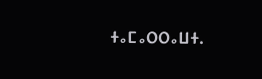ⵜⴰⵎⴰⵔⵔⴰⵡⵜ.